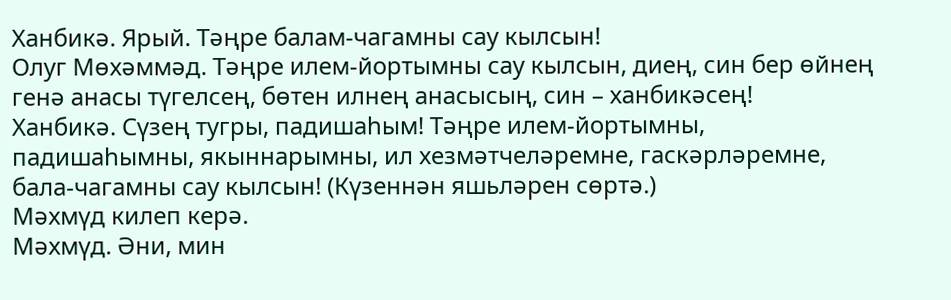Ханбикә. Ярый. Тәңре балам-чагамны сау кылсын!
Олуг Мөхәммәд. Тәңре илем-йортымны сау кылсын, диең, син бер өйнең генә анасы түгелсең, бөтен илнең анасысың, син – ханбикәсең!
Ханбикә. Сүзең тугры, падишаһым! Тәңре илем-йортымны, падишаһымны, якыннарымны, ил хезмәтчеләремне, гаскәрләремне, бала-чагамны сау кылсын! (Күзеннән яшьләрен сөртә.)
Мәхмүд килеп керә.
Мәхмүд. Әни, мин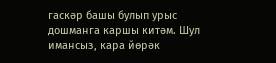гаскәр башы булып урыс дошманга каршы китәм. Шул имансыз, кара йөрәк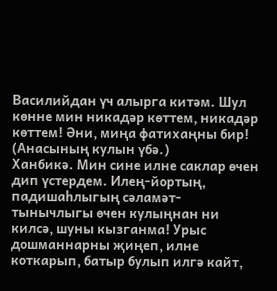Василийдан үч алырга китәм. Шул көнне мин никадәр көттем, никадәр көттем! Әни, миңа фатихаңны бир! (Анасының кулын үбә.)
Ханбикә. Мин сине илне саклар өчен дип үстердем. Илең-йортың, падишаһлыгың сәламәт-тынычлыгы өчен кулыңнан ни килсә, шуны кызганма! Урыс дошманнарны җиңеп, илне коткарып, батыр булып илгә кайт,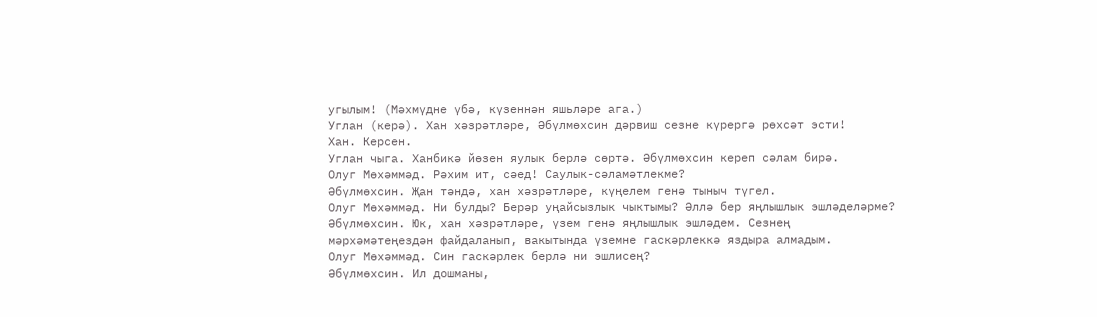угылым! (Мәхмүдне үбә, күзеннән яшьләре ага.)
Углан (керә). Хан хәзрәтләре, Әбүлмөхсин дәрвиш сезне күрергә рөхсәт эсти!
Хан. Керсен.
Углан чыга. Ханбикә йөзен яулык берлә сөртә. Әбүлмөхсин кереп сәлам бирә.
Олуг Мөхәммәд. Рәхим ит, сәед! Саулык-сәламәтлекме?
Әбүлмөхсин. Җан тәндә, хан хәзрәтләре, күңелем генә тыныч түгел.
Олуг Мөхәммәд. Ни булды? Берәр уңайсызлык чыктымы? Әллә бер яңлышлык эшләделәрме?
Әбүлмөхсин. Юк, хан хәзрәтләре, үзем генә яңлышлык эшләдем. Сезнең мәрхәмәтеңездән файдаланып, вакытында үземне гаскәрлеккә яздыра алмадым.
Олуг Мөхәммәд. Син гаскәрлек берлә ни эшлисең?
Әбүлмөхсин. Ил дошманы,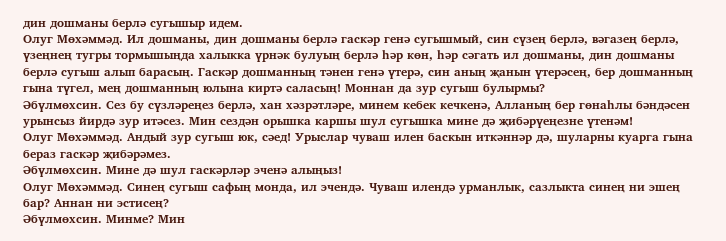дин дошманы берлә сугышыр идем.
Олуг Мөхәммәд. Ил дошманы, дин дошманы берлә гаскәр генә сугышмый, син сүзең берлә, вәгазең берлә, үзеңнең тугры тормышыңда халыкка үрнәк булуың берлә һәр көн, һәр сәгать ил дошманы, дин дошманы берлә сугыш алып барасың. Гаскәр дошманның тәнен генә үтерә, син аның җанын үтерәсең, бер дошманның гына түгел, мең дошманның юлына киртә саласың! Моннан да зур сугыш булырмы?
Әбүлмөхсин. Сез бу сүзләреңез берлә, хан хәзрәтләре, минем кебек кечкенә, Алланың бер гөнаһлы бәндәсен урынсыз йирдә зур итәсез. Мин сездән орышка каршы шул сугышка мине дә җибәрүеңезне үтенәм!
Олуг Мөхәммәд. Андый зур сугыш юк, сәед! Урыслар чуваш илен баскын иткәннәр дә, шуларны куарга гына бераз гаскәр җибәрәмез.
Әбүлмөхсин. Мине дә шул гаскәрләр эченә алыңыз!
Олуг Мөхәммәд. Синең сугыш сафың монда, ил эчендә. Чуваш илендә урманлык, сазлыкта синең ни эшең бар? Аннан ни эстисең?
Әбүлмөхсин. Минме? Мин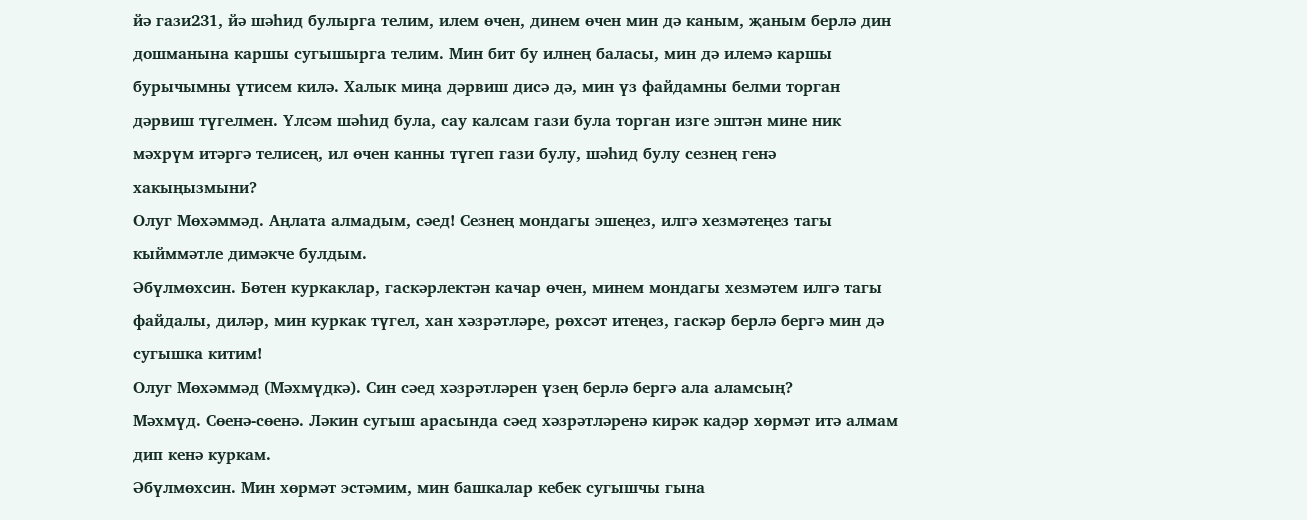йә гази231, йә шәһид булырга телим, илем өчен, динем өчен мин дә каным, җаным берлә дин дошманына каршы сугышырга телим. Мин бит бу илнең баласы, мин дә илемә каршы бурычымны үтисем килә. Халык миңа дәрвиш дисә дә, мин үз файдамны белми торган дәрвиш түгелмен. Үлсәм шәһид була, сау калсам гази була торган изге эштән мине ник мәхрүм итәргә телисең, ил өчен канны түгеп гази булу, шәһид булу сезнең генә хакыңызмыни?
Олуг Мөхәммәд. Аңлата алмадым, сәед! Сезнең мондагы эшеңез, илгә хезмәтеңез тагы кыйммәтле димәкче булдым.
Әбүлмөхсин. Бөтен куркаклар, гаскәрлектән качар өчен, минем мондагы хезмәтем илгә тагы файдалы, диләр, мин куркак түгел, хан хәзрәтләре, рөхсәт итеңез, гаскәр берлә бергә мин дә сугышка китим!
Олуг Мөхәммәд (Мәхмүдкә). Син сәед хәзрәтләрен үзең берлә бергә ала аламсың?
Мәхмүд. Сөенә-сөенә. Ләкин сугыш арасында сәед хәзрәтләренә кирәк кадәр хөрмәт итә алмам дип кенә куркам.
Әбүлмөхсин. Мин хөрмәт эстәмим, мин башкалар кебек сугышчы гына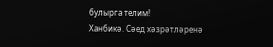булырга телим!
Ханбикә. Сәед хәзрәтләренә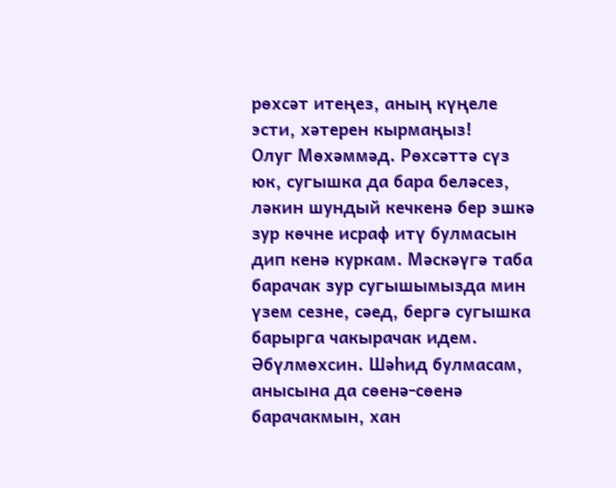рөхсәт итеңез, аның күңеле эсти, хәтерен кырмаңыз!
Олуг Мөхәммәд. Рөхсәттә сүз юк, сугышка да бара беләсез, ләкин шундый кечкенә бер эшкә зур көчне исраф итү булмасын дип кенә куркам. Мәскәүгә таба барачак зур сугышымызда мин үзем сезне, сәед, бергә сугышка барырга чакырачак идем.
Әбүлмөхсин. Шәһид булмасам, анысына да сөенә-сөенә барачакмын, хан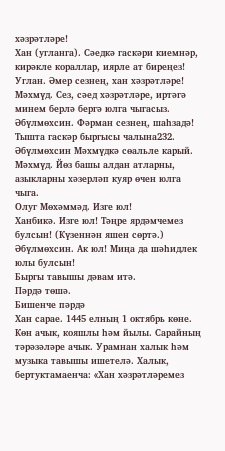хәзрәтләре!
Хан (угланга). Сәедкә гаскәри киемнәр, кирәкле кораллар, иярле ат биреңез!
Углан. Әмер сезнең, хан хәзрәтләре!
Мәхмүд. Сез, сәед хәзрәтләре, иртәгә минем берлә бергә юлга чыгасыз.
Әбүлмөхсин. Фәрман сезнең, шаһзадә!
Тышта гаскәр быргысы чалына232. Әбүлмөхсин Мәхмүдкә сөальле карый.
Мәхмүд. Йөз башы алдан атларны, азыкларны хәзерләп куяр өчен юлга чыга.
Олуг Мөхәммәд. Изге юл!
Ханбикә. Изге юл! Тәңре ярдәмчемез булсын! (Күзеннән яшен сөртә.)
Әбүлмөхсин. Ак юл! Миңа да шәһидлек юлы булсын!
Быргы тавышы дәвам итә.
Пәрдә төшә.
Бишенче пәрдә
Хан сарае. 1445 елның 1 октябрь көне. Көн ачык, кояшлы һәм йылы. Сарайның тәрәзәләре ачык. Урамнан халык һәм музыка тавышы ишетелә. Халык, бертуктамаенча: «Хан хәзрәтләремез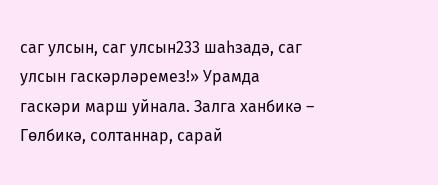саг улсын, саг улсын233 шаһзадә, саг улсын гаскәрләремез!» Урамда гаскәри марш уйнала. Залга ханбикә – Гөлбикә, солтаннар, сарай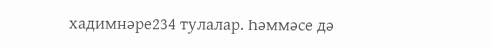хадимнәре234 тулалар. Һәммәсе дә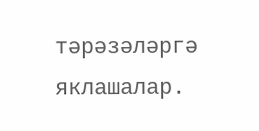тәрәзәләргә яклашалар.